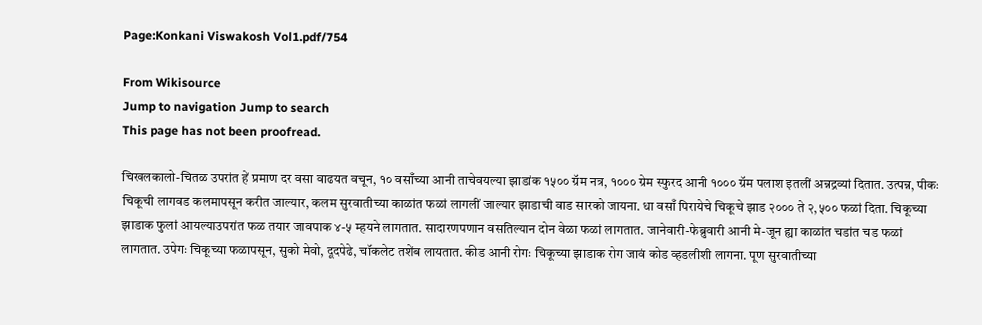Page:Konkani Viswakosh Vol1.pdf/754

From Wikisource
Jump to navigation Jump to search
This page has not been proofread.

चिखलकालो-चितळ उपरांत हें प्रमाण दर वसा वाढयत वचून, १० वसाँच्या आनी ताचेवयल्या झाडांक १५०० ग्रॅम नत्र, १००० ग्रेम स्फुरद आनी १००० ग्रॅम पलाश इतलीं अन्नद्रव्यां दितात. उत्पन्न, पीकः चिकूची लागवड कलमापसून करीत जाल्यार, कलम सुरवातीच्या काळांत फळां लागलीं जाल्यार झाडाची वाड सारको जायना. धा वसाँ पिरायेचे चिकूचे झाड २००० ते २,५०० फळां दिता. चिकूच्या झाडाक फुलां आयल्याउपरांत फळ तयार जावपाक ४-५ म्हयने लागतात. सादारणपणान वसतिल्यान दोन वेळा फळां लागतात. जानेवारी-फेब्रुवारी आनी मे-जून ह्या काळांत चडांत चड फळां लागतात. उपेगः चिकूच्या फळापसून, सुको मेवो, दूदपेढे, चॉकलेट तशेंब लायतात. कीड आनी रोगः चिकूच्या झाडाक रोग जावं कोड व्हडलीशी लागना. पूण सुरवातीच्या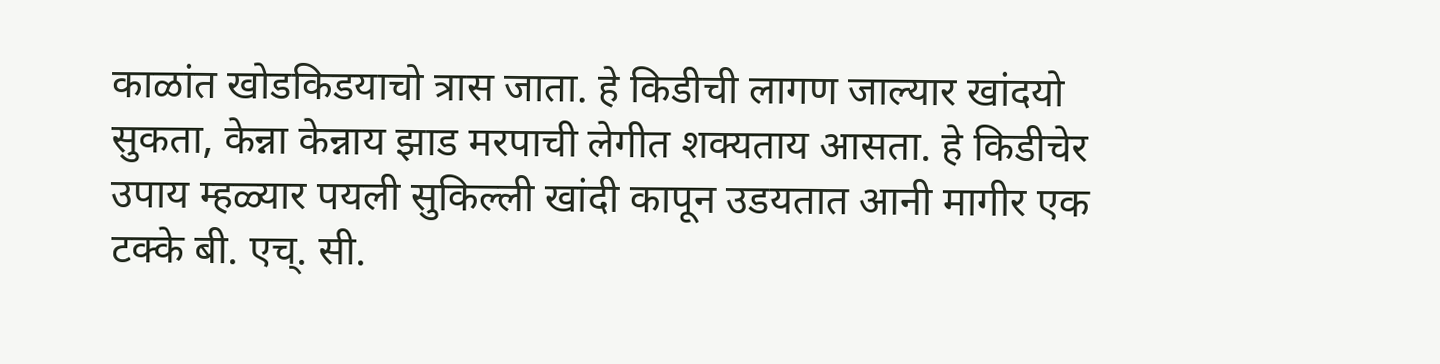काळांत खोडकिडयाचो त्रास जाता. हे किडीची लागण जाल्यार खांदयो सुकता, केन्ना केन्नाय झाड मरपाची लेगीत शक्यताय आसता. हे किडीचेर उपाय म्हळ्यार पयली सुकिल्ली खांदी कापून उडयतात आनी मागीर एक टक्के बी. एच्. सी.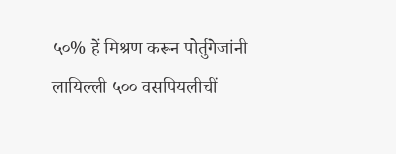५०% हें मिश्रण करून पोर्तुगेजांनी लायिल्ली ५०० वसपियलीचीं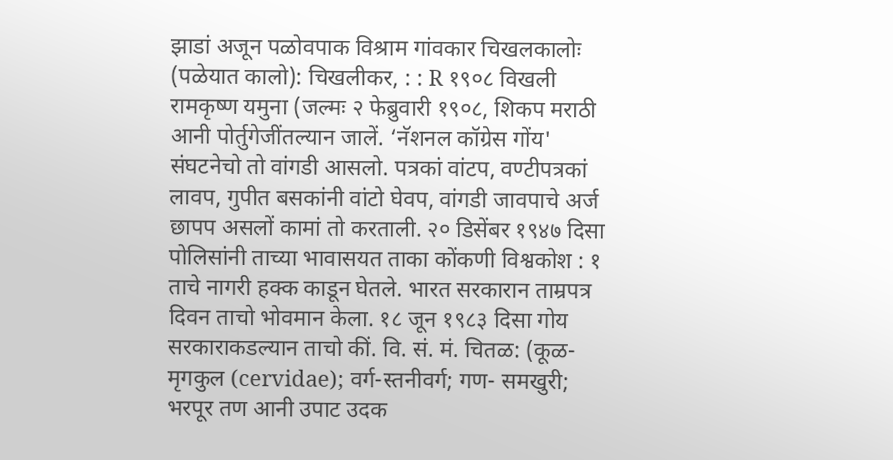झाडां अजून पळोवपाक विश्राम गांवकार चिखलकालोः (पळेयात कालो): चिखलीकर, : : R १९०८ विखली रामकृष्ण यमुना (जल्मः २ फेब्रुवारी १९०८, शिकप मराठी आनी पोर्तुगेजींतल्यान जालें. ‘नॅशनल कॉग्रेस गोंय' संघटनेचो तो वांगडी आसलो. पत्रकां वांटप, वण्टीपत्रकां लावप, गुपीत बसकांनी वांटो घेवप, वांगडी जावपाचे अर्ज छापप असलों कामां तो करताली. २० डिसेंबर १९४७ दिसा पोलिसांनी ताच्या भावासयत ताका कोंकणी विश्वकोश : १ ताचे नागरी हक्क काडून घेतले. भारत सरकारान ताम्रपत्र दिवन ताचो भोवमान केला. १८ जून १९८३ दिसा गोय सरकाराकडल्यान ताचो कीं. वि. सं. मं. चितळ: (कूळ- मृगकुल (cervidae); वर्ग-स्तनीवर्ग; गण- समखुरी; भरपूर तण आनी उपाट उदक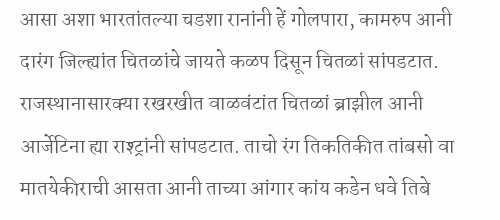आसा अशा भारतांतल्या चडशा रानांनी हें गोलपारा, कामरुप आनी दारंग जिल्ह्यांत चितळांचे जायते कळप दिसून चितळां सांपडटात. राजस्थानासारक्या रखरखीत वाळवंटांत चितळां ब्राझील आनी आर्जेटिना ह्या राश्ट्रांनी सांपडटात. ताचो रंग तिकतिकीत तांबसो वा मातयेकीराची आसता आनी ताच्या आंगार कांय कडेन धवे तिबे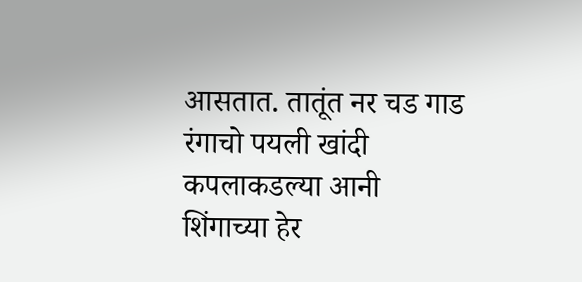आसतात. तातूंत नर चड गाड रंगाचो पयली खांदी कपलाकडल्या आनी शिंगाच्या हेर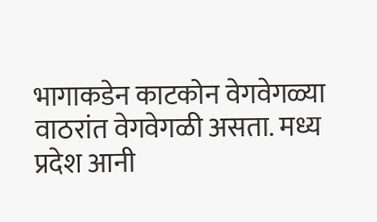भागाकडेन काटकोन वेगवेगळ्या वाठरांत वेगवेगळी असता. मध्य प्रदेश आनी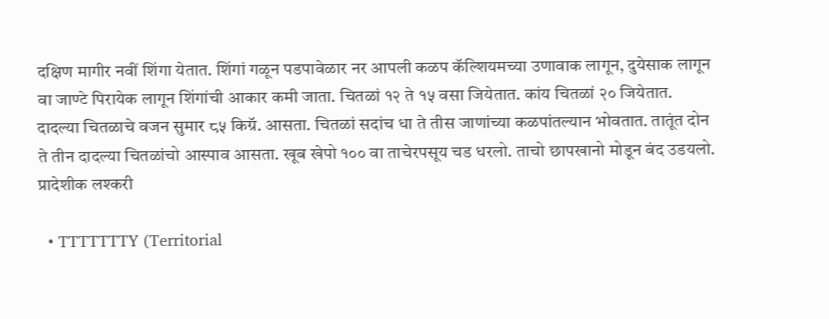दक्षिण मागीर नवीं शिंगा येतात. शिंगां गळून पडपावेळार नर आपली कळप कॅल्शियमच्या उणावाक लागून, दुयेसाक लागून वा जाण्टे पिरायेक लागून शिंगांची आकार कमी जाता. चितळां १२ ते १५ वसा जियेतात. कांय चितळां २० जियेतात. दादल्या चितळाचे वजन सुमार ८५ किग्रॅ. आसता. चितळां सदांच धा ते तीस जाणांच्या कळपांतल्यान भोवतात. तातूंत दोन ते तीन दादल्या चितळांचो आस्पाव आसता. खूब खेपो १०० वा ताचेरपसूय चड धरलो. ताचो छापखानो मोडून बंद उडयलो. प्रादेशीक लश्करी

  • TTTTTTTY (Territorial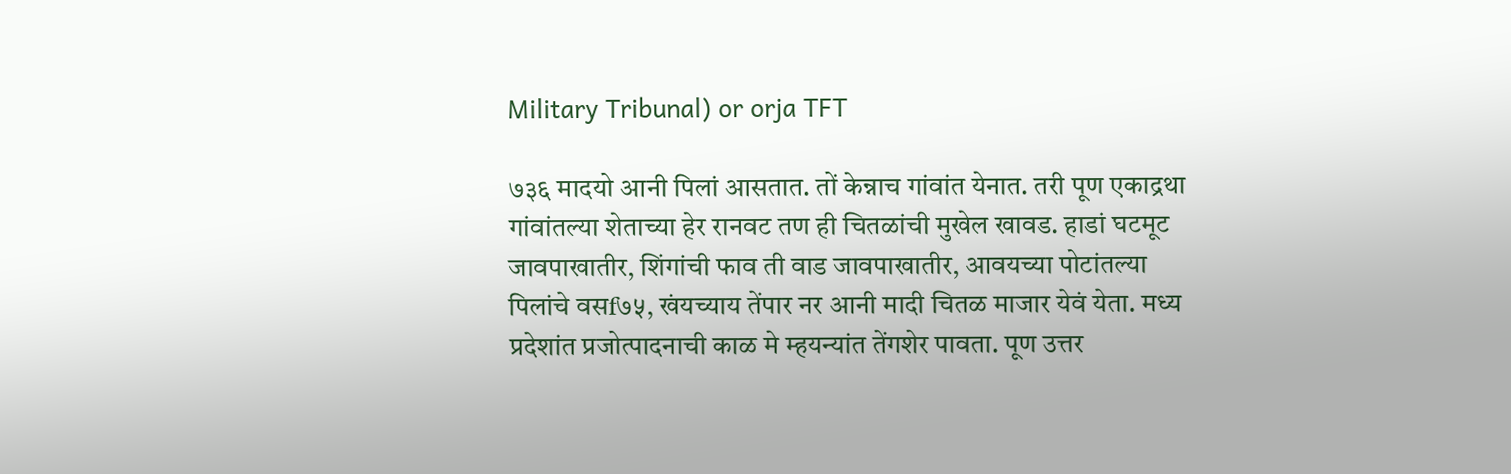Military Tribunal) or orja TFT

७३६ मादयो आनी पिलां आसतात. तों केन्नाच गांवांत येनात. तरी पूण एकाद्रथा गांवांतल्या शेताच्या हेर रानवट तण ही चितळांची मुखेल खावड. हाडां घटमूट जावपाखातीर, शिंगांची फाव ती वाड जावपाखातीर, आवयच्या पोटांतल्या पिलांचे वसf७५, खंयच्याय तेंपार नर आनी मादी चितळ माजार येवं येता. मध्य प्रदेशांत प्रजोत्पादनाची काळ मे म्हयन्यांत तेंगशेर पावता. पूण उत्तर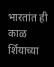भारतांत ही काळ र्शियाच्या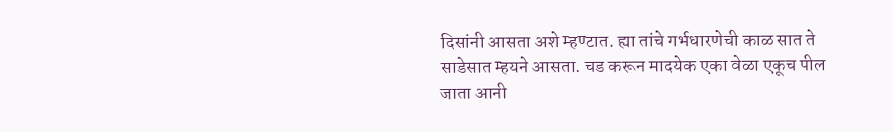दिसांनी आसता अशे म्हण्टात. ह्या तांचे गर्भधारणेची काळ सात ते साडेसात म्हयने आसता. चड करून मादयेक एका वेळा एकूच पील जाता आनी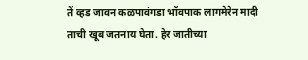तें व्हड जावन कळपावंगडा भॉवपाक लागमेरेन मादी ताची खूब जतनाय घेता. हेर जातीच्या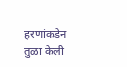हरणांकडेन तुळा केली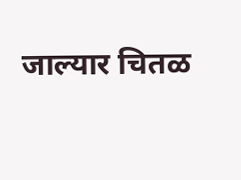जाल्यार चितळ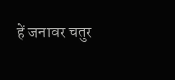हें जनावर चतुर